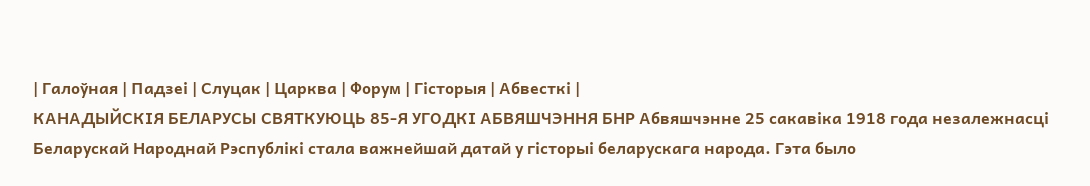| Галоўная | Падзеі | Слуцак | Царква | Форум | Гісторыя | Абвесткі |
КАНАДЫЙСКІЯ БЕЛАРУСЫ СВЯТКУЮЦЬ 85-Я УГОДКІ АБВЯШЧЭННЯ БНР Абвяшчэнне 25 сакавіка 1918 года незалежнасці Беларускай Народнай Рэспублікі стала важнейшай датай у гісторыі беларускага народа. Гэта было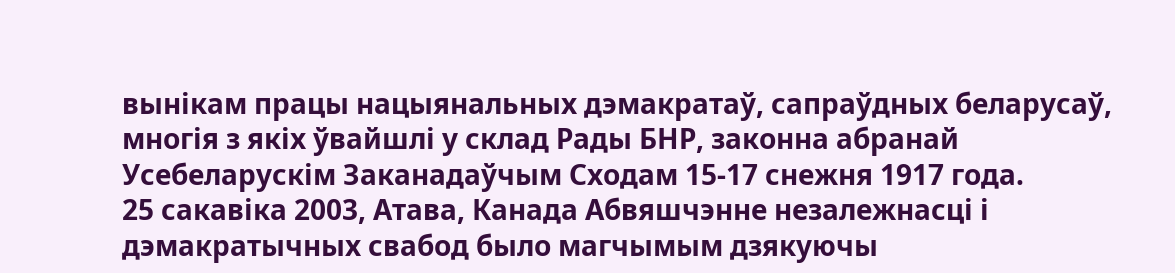вынікам працы нацыянальных дэмакратаў, сапраўдных беларусаў, многія з якіх ўвайшлі у склад Рады БНР, законна абранай Усебеларускім Заканадаўчым Сходам 15-17 снежня 1917 года.
25 сакавіка 2003, Атава, Канада Абвяшчэнне незалежнасці і дэмакратычных свабод было магчымым дзякуючы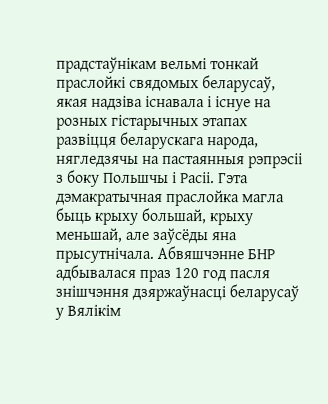прадстаўнікам вельмі тонкай праслойкі свядомых беларусаў, якая надзіва існавала і існуе на розных гістарычных этапах развіцця беларускага народа, нягледзячы на пастаянныя рэпрэсіі з боку Польшчы і Расіі. Гэта дэмакратычная праслойка магла быць крыху большай, крыху меньшай, але заўсёды яна прысутнічала. Абвяшчэнне БНР адбывалася праз 120 год пасля знішчэння дзяржаўнасці беларусаў у Вялікім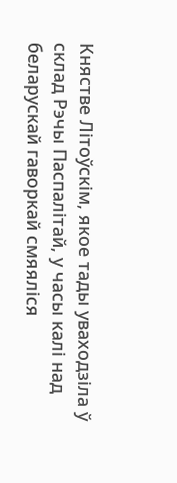Княстве Літоўскім, якое тады уваходзіла ў склад Рэчы Паспалітай, у часы калі над беларускай гаворкай смяяліся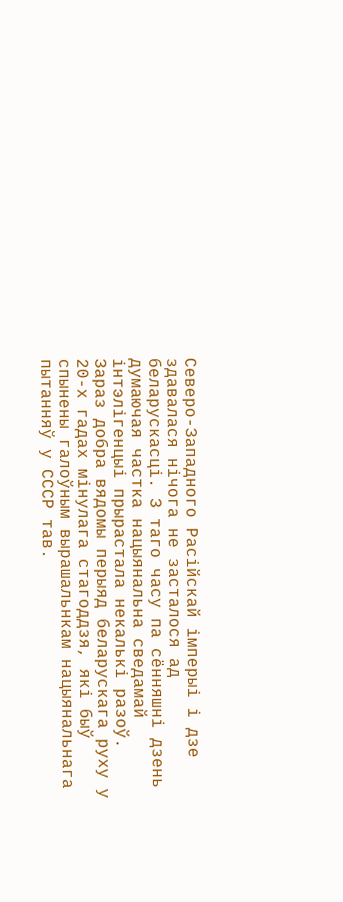Северо-Западного Расійскай імперыі і дзе здавалася нічога не засталося ад беларускасці. З таго часу па сённяшні дзень думаючая частка нацыянальна сведамай інтэлігенцыі прырастала некалькі разоў. Зараз добра вядомы перыяд беларускага руху у 20-х гадах мінулага стагоддзя, які быў спынены галоўным вырашальнкам нацыянальнага пытанняў у СССР тав.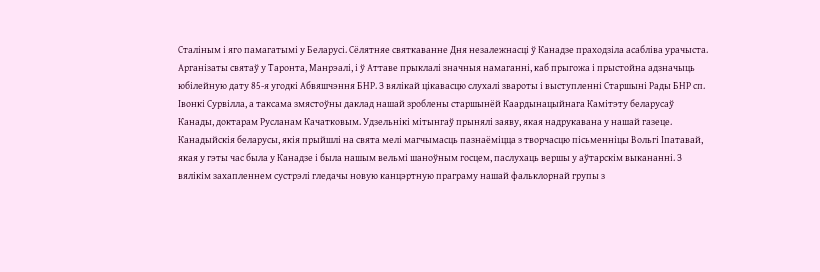Сталіным і яго памагатымі у Беларусі. Сёлятняе святкаванне Дня незалежнасці ў Канадзе праходзіла асабліва урачыста. Арганізаты святаў у Таронта, Манрэалі, і ў Аттаве прыклалі значныя намаганні, каб прыгожа і прыстойна адзначыць юбілейную дату 85-я угодкі Абвяшчэння БНР. З вялікай цікавасцю слухалі звароты і выступленні Старшыні Рады БНР сп. Івонкі Сурвілла, а таксама змястоўны даклад нашай зроблены старшынёй Каардынацыйнага Камітэту беларусаў Канады, доктарам Русланам Качатковым. Удзельнікі мітынгаў прынялі заяву, якая надрукавана у нашай газеце. Канадыйскія беларусы, якія прыйшлі на свята мелі магчымасць пазнаёміцца з творчасцю пісьменніцы Вольгі Іпатавай, якая у гэты час была у Канадзе і была нашым вельмі шаноўным госцем, паслухаць вершы у аўтарскім выкананні. З вялікім захапленнем сустрэлі гледачы новую канцэртную праграму нашай фальклорнай групы з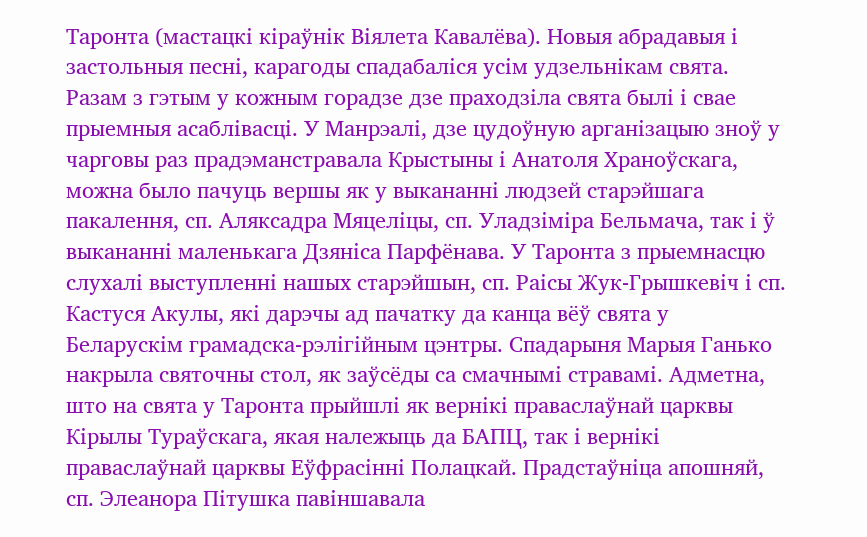Таронта (мастацкі кіраўнік Віялета Кавалёва). Новыя абрадавыя і застольныя песні, карагоды спадабаліся усім удзельнікам свята. Разам з гэтым у кожным горадзе дзе праходзіла свята былі і свае прыемныя асаблівасці. У Манрэалі, дзе цудоўную арганізацыю зноў у чарговы раз прадэманстравала Крыстыны і Анатоля Храноўскага, можна было пачуць вершы як у выкананні людзей старэйшага пакалення, сп. Аляксадра Мяцеліцы, сп. Уладзіміра Бельмача, так і ў выкананні маленькага Дзяніса Парфёнава. У Таронта з прыемнасцю слухалі выступленні нашых старэйшын, сп. Раісы Жук-Грышкевіч і сп. Кастуся Акулы, які дарэчы ад пачатку да канца вёў свята у Беларускім грамадска-рэлігійным цэнтры. Спадарыня Марыя Ганько накрыла святочны стол, як заўсёды са смачнымі стравамі. Адметна, што на свята у Таронта прыйшлі як вернікі праваслаўнай царквы Кірылы Тураўскага, якая належыць да БАПЦ, так і вернікі праваслаўнай царквы Еўфрасінні Полацкай. Прадстаўніца апошняй, сп. Элеанора Пітушка павіншавала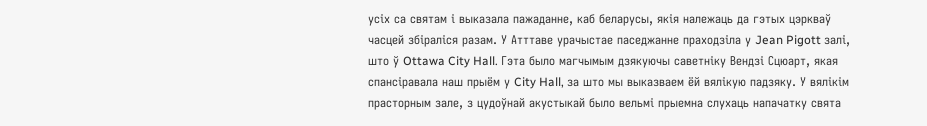усіх са святам і выказала пажаданне, каб беларусы, якія належаць да гэтых цэркваў часцей збіраліся разам. У Атттаве урачыстае паседжанне праходзіла у Jean Pigott залі, што ў Ottawa City Hall. Гэта было магчымым дзякуючы саветніку Вендзі Сцюарт, якая спансіравала наш прыём у City Hall, за што мы выказваем ёй вялікую падзяку. У вялікім прасторным зале, з цудоўнай акустыкай было вельмі прыемна слухаць напачатку свята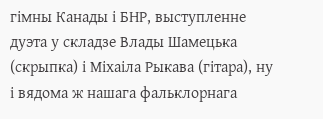гімны Канады і БНР, выступленне дуэта у складзе Влады Шамецька (скрыпка) і Міхаіла Рыкава (гітара), ну і вядома ж нашага фальклорнага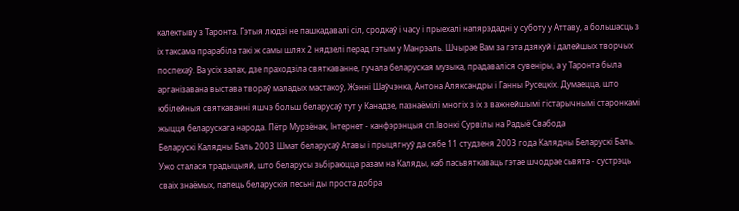калектыву з Таронта. Гэтыя людзі не пашкадавалі сіл, сродкаў і часу і прыехалі напярэдадні у суботу у Аттаву, а большасць з іх таксама прарабіла такі ж самы шлях 2 нядзелі перад гэтым у Манрэаль. Шчырае Вам за гэта дзякуй і далейшых творчых поспехаў. Ва усіх залах, дзе праходзіла святкаванне, гучала беларуская музыка, прадаваліся сувеніры, а у Таронта была арганізавана выстава твораў маладых мастакоў, Жэнні Шаўчэнка, Антона Аляксандры і Ганны Русецкіх. Думаецца, што юбілейныя святкаванні яшчэ больш беларусаў тут у Канадзе, пазнаёмілі многіх з іх з важнейшымі гістарычнымі старонкамі жыцця беларускага народа. Пётр Мурзёнак, Інтернет - канфэрэнцыя сп.Івонкі Сурвілы на Радыё Свабода
Беларускі Калядны Баль 2003 Шмат беларусаў Атавы і прыцягнуў да сябе 11 студзеня 2003 года Калядны Беларускі Баль. Ужо сталася традыцыяй, што беларусы зьбіраюцца разам на Каляды, каб пасьвяткаваць гэтае шчодрае сьвята - сустрэць сваіх знаёмых, папець беларускія песьні ды проста добра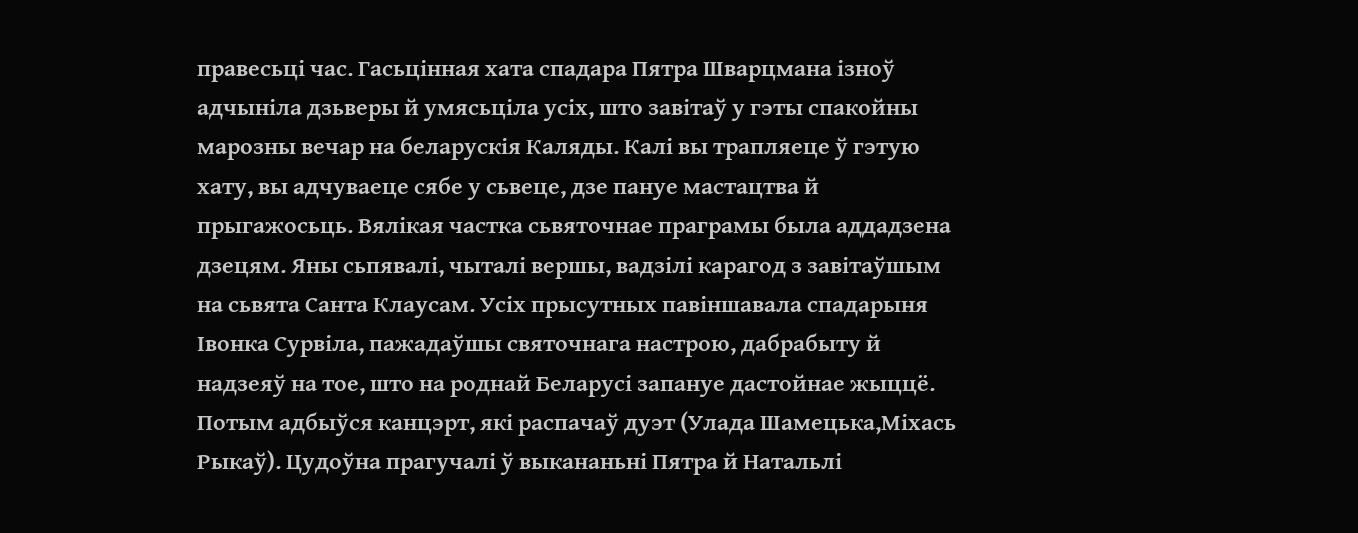правесьці час. Гасьцінная хата спадара Пятра Шварцмана ізноў адчыніла дзьверы й умясьціла усіх, што завітаў у гэты спакойны марозны вечар на беларускія Каляды. Калі вы трапляеце ў гэтую хату, вы адчуваеце сябе у сьвеце, дзе пануе мастацтва й прыгажосьць. Вялікая частка сьвяточнае праграмы была аддадзена дзецям. Яны сьпявалі, чыталі вершы, вадзілі карагод з завітаўшым на сьвята Санта Клаусам. Усіх прысутных павіншавала спадарыня Івонка Сурвіла, пажадаўшы святочнага настрою, дабрабыту й надзеяў на тое, што на роднай Беларусі запануе дастойнае жыццё. Потым адбыўся канцэрт, які распачаў дуэт (Улада Шамецька,Міхась Рыкаў). Цудоўна прагучалі ў выкананьні Пятра й Натальлі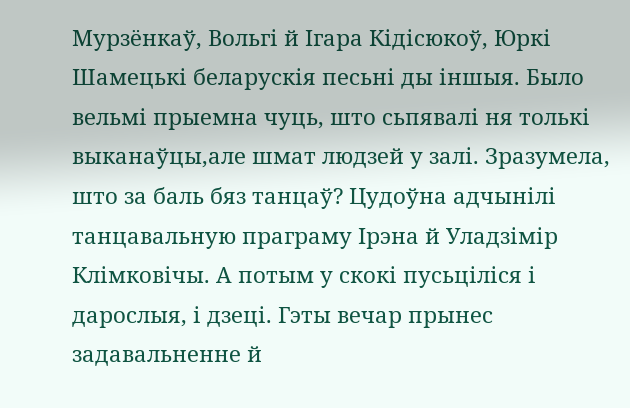Мурзёнкаў, Вольгі й Ігара Кідісюкоў, Юркі Шамецькі беларускія песьні ды іншыя. Было вельмі прыемна чуць, што сьпявалі ня толькі выканаўцы,але шмат людзей у залі. Зразумела, што за баль бяз танцаў? Цудоўна адчынілі танцавальную праграму Ірэна й Уладзімір Клімковічы. А потым у скокі пусьціліся і дарослыя, і дзеці. Гэты вечар прынес задавальненне й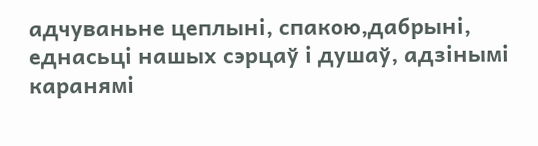адчуваньне цеплыні, спакою,дабрыні, еднасьці нашых сэрцаў і душаў, адзінымі каранямі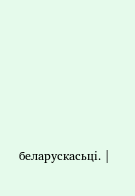беларускасьці. |